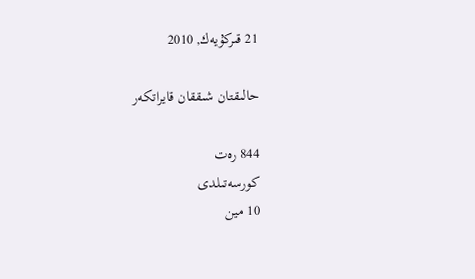21 قىركۇيەك, 2010

حالىقتان شىققان قايراتكەر

844 رەت
كورسەتىلدى
10 مين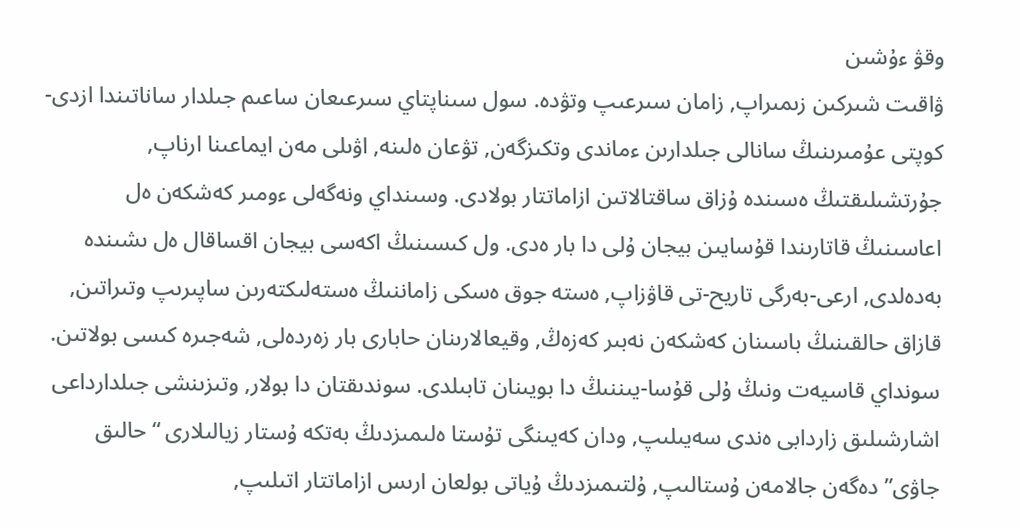وقۋ ءۇشىن
ۋاقىت شىركىن زىمىراپ, زامان سىرعىپ وتۋدە. سول سىناپتاي سىرعىعان ساعىم جىلدار ساناتىندا ازدى-كوپتى عۇمىرىنىڭ سانالى جىلدارىن ءماندى وتكىزگەن, تۋعان ەلىنە, اۋىلى مەن ايماعىنا ارناپ, جۇرتشىلىقتىڭ ەسىندە ۇزاق ساقتالاتىن ازاماتتار بولادى. وسىنداي ونەگەلى ءومىر كەشكەن ەل اعاسىنىڭ قاتارىندا قۇسايىن بيجان ۇلى دا بار ەدى. ول كىسىنىڭ اكەسى بيجان اقساقال ەل ىشىندە بەدەلدى, ارعى-بەرگى تاريح-تى قاۋزاپ, ەستە جوق ەسكى زاماننىڭ ەستەلىكتەرىن ساپىرىپ وتىراتىن, قازاق حالقىنىڭ باسىنان كەشكەن نەبىر كەزەڭ, وقيعالارىنان حابارى بار زەردەلى, شەجىرە كىسى بولاتىن. سونداي قاسيەت ونىڭ ۇلى قۇسا-يىننىڭ دا بويىنان تابىلدى. سوندىقتان دا بولار, وتىزىنشى جىلدارداعى اشارشىلىق زاردابى ەندى سەيىلىپ, ودان كەيىنگى تۇستا ەلىمىزدىڭ بەتكە ۇستار زيالىلارى “حالىق جاۋى” دەگەن جالامەن ۇستالىپ, ۇلتىمىزدىڭ ۇياتى بولعان ارىس ازاماتتار اتىلىپ,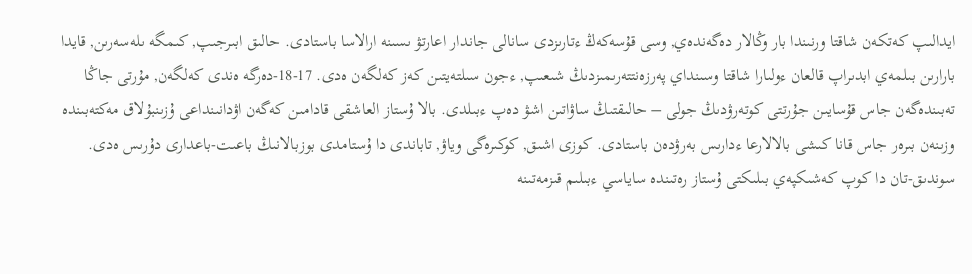ايدالىپ كەتكەن شاقتا ورنىندا بار وڭالار دەگەندەي, وسى قۇسەكەڭ ءتارىزدى سانالى جاندار اعارتۋ ىسىنە ارالاسا باستادى. حالىق ابىرجىپ, كىمگە ىلەسەرىن, قايدا بارارىن بىلمەي ابدىراپ قالعان ءولىارا شاقتا وسىنداي پەرزەنتتەرىمىزدىڭ شىعىپ, ءجون سىلتەيتىن كەز كەلگەن ەدى. 17-18-دەرگە ەندى كەلگەن, مۇرتى جاڭا تەبىندەگەن جاس قۇسايىن جۇرتتى كوتەرۋدىڭ جولى – حالىقتىڭ ساۋاتىن اشۋ دەپ ءبىلدى. بالا ۇستاز العاشقى قادامىن كەگەن اۋدانىنداعى ۇزىنبۇلاق مەكتەبىندە وزىنەن بىرەر جاس قانا كىشى بالالارعا ءدارىس بەرۋدەن باستادى. كوزى اشىق, كوكىرەگى وياۋ, تاباندى دا ۇستامدى بوزبالانىڭ باعىت-باعدارى دۇرىس ەدى. سوندىق-تان دا كوپ كەشىكپەي بىلىكتى ۇستاز رەتىندە ساياسي ءبىلىم قىزمەتىنە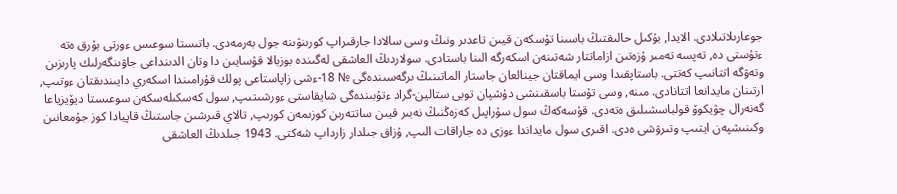جوعارىلاتىلادى. الايدا, بۇكىل حالىقتىڭ باسىنا تۇسكەن قيىن تاعدىر ونىڭ وسى سالادا جارقىراپ كورىنۋىنە جول بەرمەدى. باتىستا سوعىس ءورتى بۇرق ەتە ءتۇستى دە, تەپسە تەمىر ۇزەتىن ازاماتتار شەتىنەن اسكەرگە الىنا باستادى. سولاردىڭ العاشقى لەگىندە بوزبالا قۇسايىن دا وتان الدىنداعى جاۋىنگەرلىك پارىزىن وتەۋگە اتتانىپ كەتتى. باستاپقىدا وسى ايماقتان جينالعان جاستار الماتىنىڭ ىرگەسىندەگى № 18-ءشى زاپاستاعى پولك قۇرامىندا اسكەري دايىندىقتان ءوتىپ, ارتىنان مايدانعا اتتانادى. مىنە, وسى تۇستا باسقىنشى دۇشپان توبى ستالين-گراد ءتۇبىندەگى شايقاستى ءورشىتىپ, سول كەسكىلەسكەن سوعىستا ديۆيزياعا گەنەرال چۋيكوۆ قولباسشىلىق ەتەدى. قۇسەكەڭ سول سۇراپىل كەزەڭنىڭ نەبىر قيىن ساتتەرىن كوزىمەن كورىپ, تالاي قىرشىن جاستىڭ قاپيادا كوز جۇمعانىن وكىنىشپەن ايتىپ وتىرۋشى ەدى. اقىرى سول مايداندا ءوزى دە جاراقات الىپ, ۇزاق جىلدار زارداپ شەكتى. 1943 جىلدىڭ العاشقى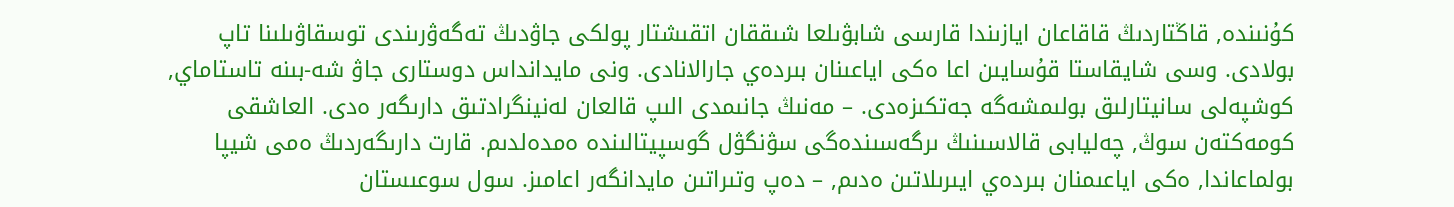كۇنىندە, قاڭتاردىڭ قاقاعان ايازىندا قارسى شابۋىلعا شىققان اتقىشتار پولكى جاۋدىڭ تەگەۋرىندى توسقاۋىلىنا تاپ بولادى. وسى شايقاستا قۇسايىن اعا ەكى اياعىنان بىردەي جارالانادى. ونى مايدانداس دوستارى جاۋ شە-بىنە تاستاماي, كوشپەلى سانيتارلىق بولىمشەگە جەتكىزەدى. – مەنىڭ جانىمدى الىپ قالعان لەنينگرادتىق دارىگەر ەدى. العاشقى كومەكتەن سوڭ, چەليابى قالاسىنىڭ ىرگەسىندەگى سۋنگۋل گوسپيتالىندە ەمدەلدىم. قارت دارىگەردىڭ ەمى شيپا بولماعاندا, ەكى اياعىمنان بىردەي ايىرىلاتىن ەدىم, – دەپ وتىراتىن مايدانگەر اعامىز. سول سوعىستان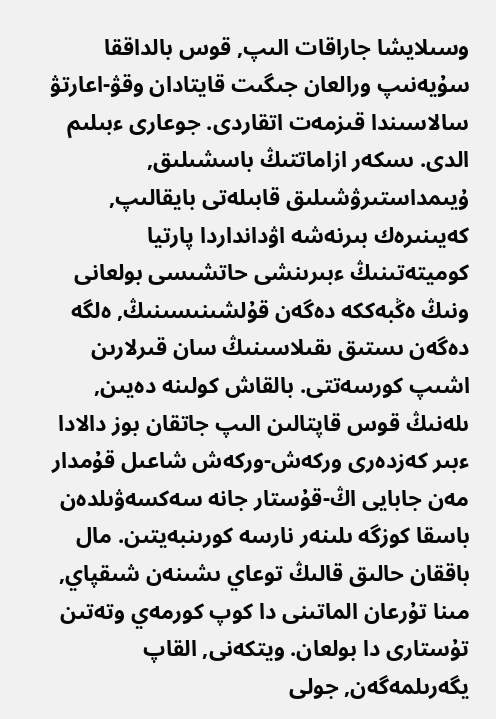وسىلايشا جاراقات الىپ, قوس بالداققا سۇيەنىپ ورالعان جىگىت قايتادان وقۋ-اعارتۋ سالاسىندا قىزمەت اتقاردى. جوعارى ءبىلىم الدى. ىسكەر ازاماتتىڭ باسشىلىق, ۇيىمداستىرۋشىلىق قابىلەتى بايقالىپ, كەيىنىرەك بىرنەشە اۋدانداردا پارتيا كوميتەتىنىڭ ءبىرىنشى حاتشىسى بولعانى ونىڭ ەڭبەككە دەگەن قۇلشىنىسىنىڭ, ەلگە دەگەن ىستىق ىقىلاسىنىڭ سان قىرلارىن اشىپ كورسەتتى. بالقاش كولىنە دەيىن, ىلەنىڭ قوس قاپتالىن الىپ جاتقان بوز دالادا ءبىر كەزدەرى وركەش-وركەش شاعىل قۇمدار مەن جابايى اڭ-قۇستار جانە سەكسەۋىلدەن باسقا كوزگە ىلىنەر نارسە كورىنبەيتىن. مال باققان حالىق قالىڭ توعاي ىشىنەن شىقپاي, مىنا تۇرعان الماتىنى دا كوپ كورمەي وتەتىن تۇستارى دا بولعان. ويتكەنى, القاپ يگەرىلمەگەن, جولى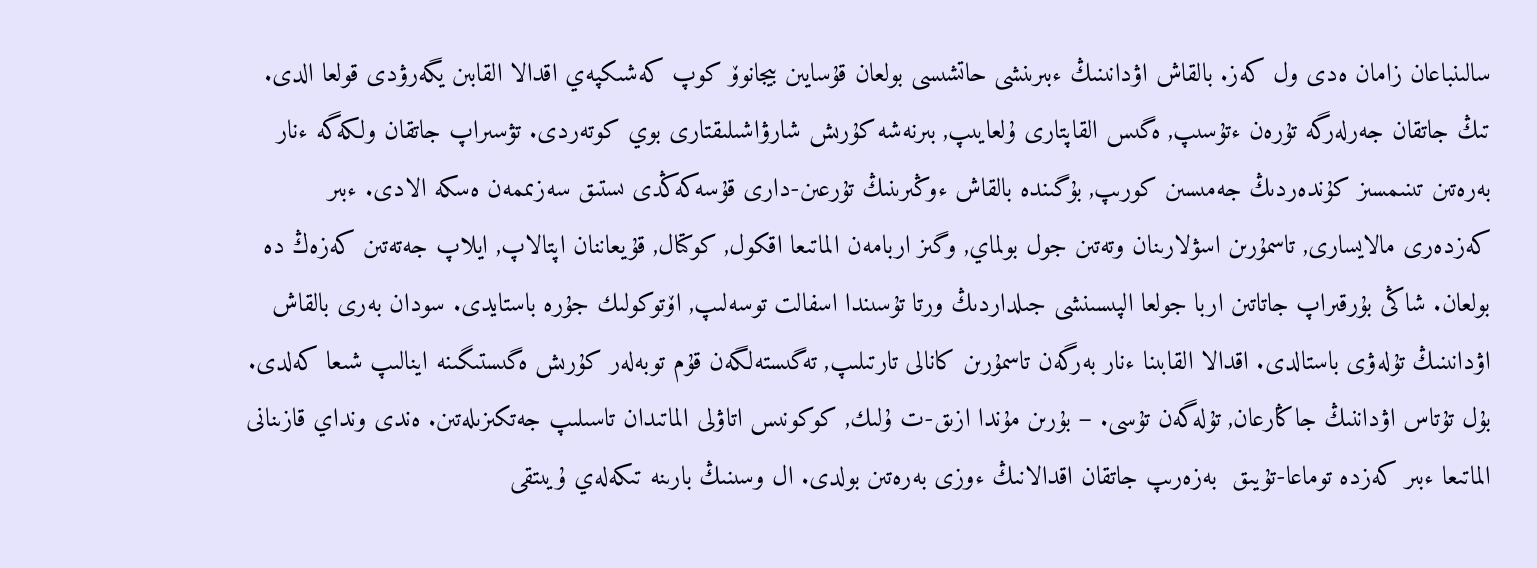سالىنباعان زامان ەدى ول كەز. بالقاش اۋدانىنىڭ ءبىرىنشى حاتشىسى بولعان قۇسايىن بيجانوۆ كوپ كەشىكپەي اقدالا القابىن يگەرۋدى قولعا الدى. تىڭ جاتقان جەرلەرگە تۇرەن ءتۇسىپ, ەگىس القاپتارى ۇلعايىپ, بىرنەشە كۇرىش شارۋاشىلىقتارى بوي كوتەردى. تۋسىراپ جاتقان ولكەگە ءنار بەرەتىن تىنىمسىز كۇندەردىڭ جەمىسىن كورىپ, بۇگىندە بالقاش ءوڭىرىنىڭ تۇرعىن-دارى قۇسەكەڭدى ىستىق سەزىممەن ەسكە الادى. ءبىر كەزدەرى مالايسارى, تاسمۇرىن اسۋلارىنان وتەتىن جول بولماي, وگىز اربامەن الماتىعا اقكول, كوكتال, قۇيعاننان اپتالاپ, ايلاپ جەتەتىن كەزەڭ دە بولعان. شاڭى بۇرقىراپ جاتاتىن اربا جولعا الپىسىنشى جىلداردىڭ ورتا تۇسىندا اسفالت توسەلىپ, اۆتوكولىك جۇرە باستايدى. سودان بەرى بالقاش اۋدانىنىڭ تۇلەۋى باستالدى. اقدالا القابىنا ءنار بەرگەن تاسمۇرىن كانالى تارتىلىپ, تەگىستەلگەن قۇم توبەلەر كۇرىش ەگىستىگىنە اينالىپ شىعا كەلدى. بۇل تۇتاس اۋداننىڭ جاڭارعان, تۇلەگەن تۇسى. – بۇرىن مۇندا ازىق-ت ۇلىك, كوكونىس اتاۋلى الماتىدان تاسىلىپ جەتكىزىلەتىن. ەندى ونداي قازىنانى الماتىعا ءبىر كەزدە توماعا-تۇيىق  بەزەرىپ جاتقان اقدالانىڭ ءوزى بەرەتىن بولدى. ال وسىنىڭ بارىنە تىكەلەي ۇيىتقى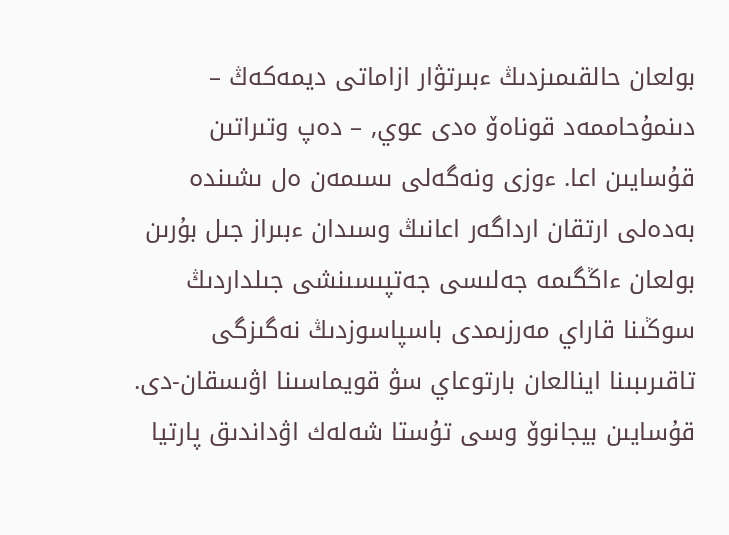بولعان حالقىمىزدىڭ ءبىرتۋار ازاماتى ديمەكەڭ – دىنمۇحاممەد قوناەۆ ەدى عوي, – دەپ وتىراتىن قۇسايىن اعا. ءوزى ونەگەلى ىسىمەن ەل ىشىندە بەدەلى ارتقان ارداگەر اعانىڭ وسىدان ءبىراز جىل بۇرىن بولعان ءاڭگىمە جەلىسى جەتپىسىنشى جىلداردىڭ سوڭىنا قاراي مەرزىمدى باسپاسوزدىڭ نەگىزگى تاقىرىبىنا اينالعان بارتوعاي سۋ قويماسىنا اۋىسقان-دى. قۇسايىن بيجانوۆ وسى تۇستا شەلەك اۋداندىق پارتيا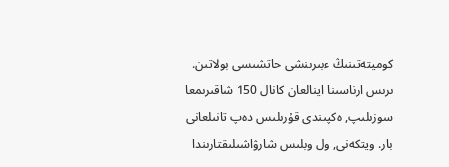كوميتەتىنىڭ ءبىرىنشى حاتشىسى بولاتىن. ىرىس ارناسىنا اينالعان كانال 150 شاقىرىمعا سوزىلىپ, ەكپىندى قۇرىلىس دەپ تانىلعانى بار. ويتكەنى, ول وبلىس شارۋاشىلىقتارىندا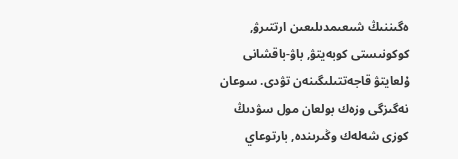ەگىننىڭ شىعىمدىلىعىن ارتتىرۋ, كوكونىستى كوبەيتۋ, باۋ-باقشانى ۇلعايتۋ قاجەتتىلىگىنەن تۋدى. سوعان نەگىزگى وزەك بولعان مول سۋدىڭ كوزى شەلەك وڭىرىندە, بارتوعاي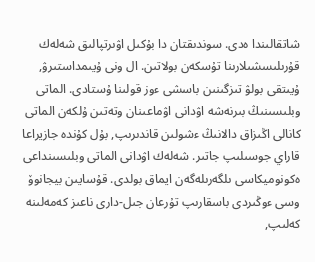شاتقالىندا ەدى. سوندىقتان دا بۇكىل اۋىرتپالىق شەلەك قۇرىلىسشىلارىنا تۇسكەن بولاتىن. ال ونى ۇيىمداستىرۋ, ۇيىتقى بولۋ تىزگىنىن باسشى ءوز قولىنا ۇستادى. الماتى وبلىسىنىڭ بىرنەشە اۋدانى اۋماعىنان وتەتىن ۇلكەن الماتى كانالى اڭىزاق دالانىڭ ءشولىن قاندىرىپ, بۇل كۇندە جازيراعا قاراي جوسىلىپ جاتىر. شەلەك اۋدانى الماتى وبلىسىنداعى ەكونوميكاسى ىلگەرىلەگەن ايماق بولدى. قۇسايىن بيجانوۆ وسى ءوڭىردى باسقارىپ تۇرعان جىل-دارى ناعىز كەمەلىنە كەلىپ,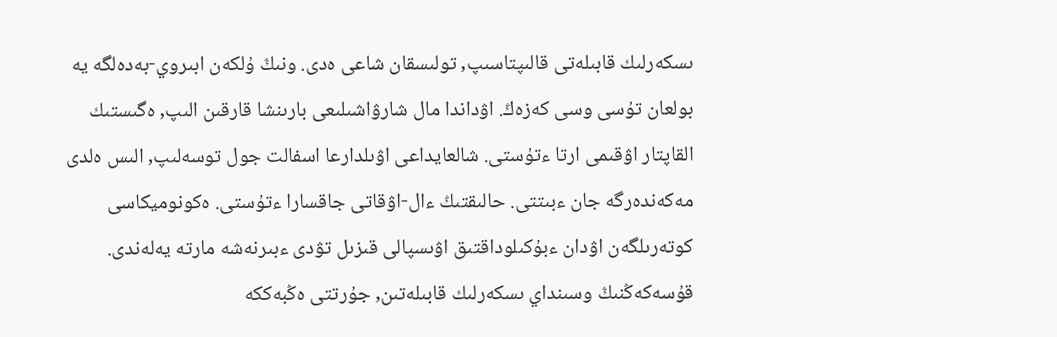ىسكەرلىك قابىلەتى قالىپتاسىپ, تولىسقان شاعى ەدى. ونىڭ ۇلكەن ابىروي-بەدەلگە يە بولعان تۇسى وسى كەزەڭ. اۋداندا مال شارۋاشىلىعى بارىنشا قارقىن الىپ, ەگىستىك القاپتار اۋقىمى ارتا ءتۇستى. شالعايداعى اۋىلدارعا اسفالت جول توسەلىپ, الىس ەلدى مەكەندەرگە جان ءبىتتى. حالىقتىڭ ءال-اۋقاتى جاقسارا ءتۇستى. ەكونوميكاسى كوتەرىلگەن اۋدان ءبۇكىلوداقتىق اۋىسپالى قىزىل تۋدى ءبىرنەشە مارتە يەلەندى. قۇسەكەڭنىڭ وسىنداي ىسكەرلىك قابىلەتىن, جۇرتتى ەڭبەككە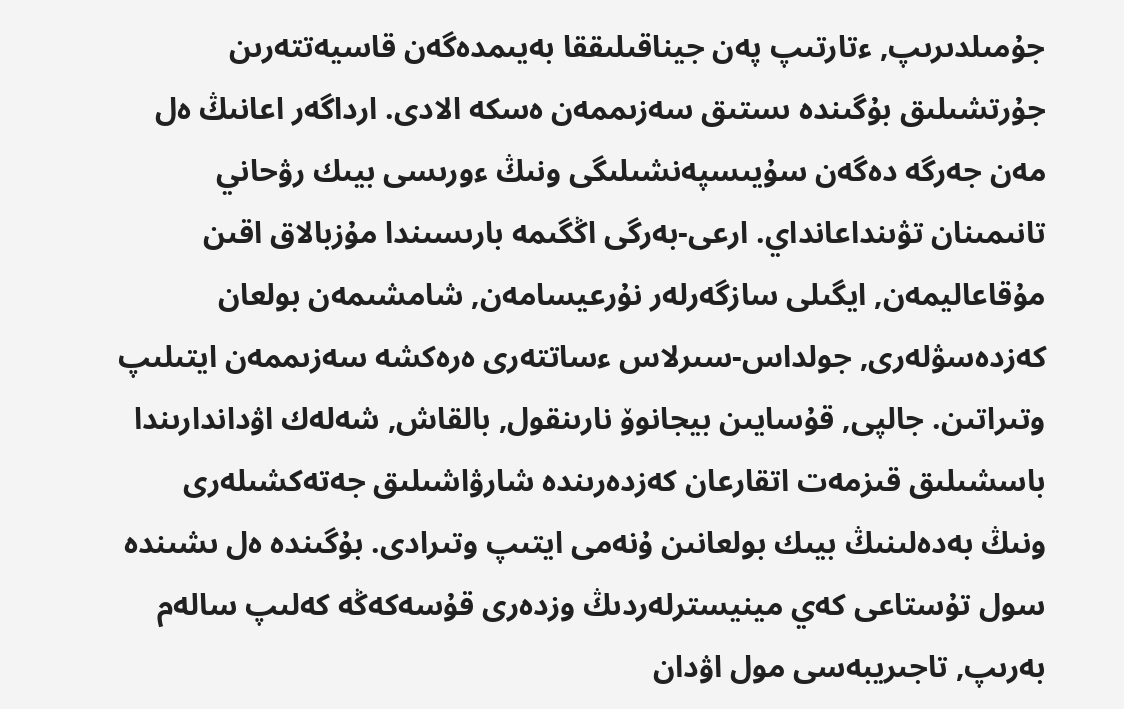جۇمىلدىرىپ, ءتارتىپ پەن جيناقىلىققا بەيىمدەگەن قاسيەتتەرىن جۇرتشىلىق بۇگىندە ىستىق سەزىممەن ەسكە الادى. ارداگەر اعانىڭ ەل مەن جەرگە دەگەن سۇيىسپەنشىلىگى ونىڭ ءورىسى بيىك رۋحاني تانىمىنان تۋىنداعانداي. ارعى-بەرگى اڭگىمە بارىسىندا مۇزبالاق اقىن مۇقاعاليمەن, ايگىلى سازگەرلەر نۇرعيسامەن, شامشىمەن بولعان كەزدەسۋلەرى, جولداس-سىرلاس ءساتتەرى ەرەكشە سەزىممەن ايتىلىپ وتىراتىن. جالپى, قۇسايىن بيجانوۆ نارىنقول, بالقاش, شەلەك اۋداندارىندا باسشىلىق قىزمەت اتقارعان كەزدەرىندە شارۋاشىلىق جەتەكشىلەرى ونىڭ بەدەلىنىڭ بيىك بولعانىن ۇنەمى ايتىپ وتىرادى. بۇگىندە ەل ىشىندە سول تۇستاعى كەي مينيسترلەردىڭ وزدەرى قۇسەكەڭە كەلىپ سالەم بەرىپ, تاجىريبەسى مول اۋدان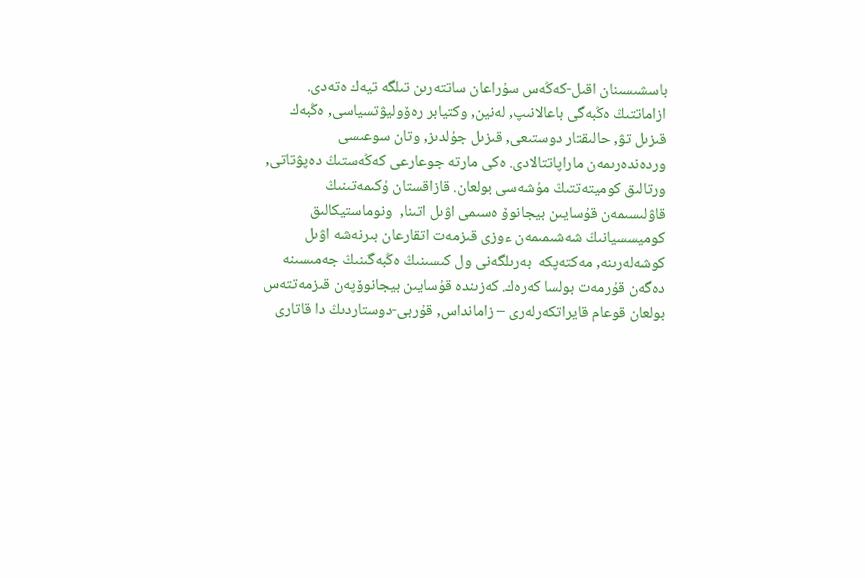باسشىسىنان اقىل-كەڭەس سۇراعان ساتتەرىن تىلگە تيەك ەتەدى. ازاماتتىڭ ەڭبەگى باعالانىپ, لەنين, وكتيابر رەۆوليۋتسياسى, ەڭبەك قىزىل تۋ, حالىقتار دوستىعى, قىزىل جۇلدىز, وتان سوعىسى وردەندەرىمەن ماراپاتتالادى. ەكى مارتە جوعارعى كەڭەستىڭ دەپۋتاتى, ورتالىق كوميتەتتىڭ مۇشەسى بولعان. قازاقستان ۇكىمەتىنىڭ قاۋلىسىمەن قۇسايىن بيجانوۆ ەسىمى اۋىل اتىنا,  ونوماستيكالىق كوميسسيانىڭ شەشىمىمەن ءوزى قىزمەت اتقارعان بىرنەشە اۋىل كوشەلەرىنە, مەكتەپكە  بەرىلگەنى ول كىسىنىڭ ەڭبەگىنىڭ جەمىسىنە دەگەن قۇرمەت بولسا كەرەك. كەزىندە قۇسايىن بيجانوۆپەن قىزمەتتەس بولعان قوعام قايراتكەرلەرى – زامانداس, قۇربى-دوستاردىڭ دا قاتارى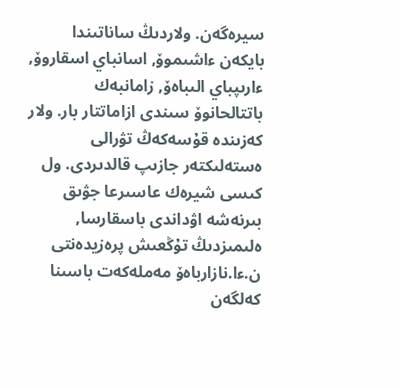سيرەگەن. ولاردىڭ ساناتىندا بايكەن ءاشىموۆ, اسانباي اسقاروۆ, ءارىپباي الىباەۆ, زامانبەك باتتالحانوۆ سىندى ازاماتتار بار. ولار كەزىندە قۇسەكەڭ تۋرالى ەستەلىكتەر جازىپ قالدىردى. ول كىسى شيرەك عاسىرعا جۋىق بىرنەشە اۋداندى باسقارسا, ەلىمىزدىڭ تۇڭعىش پرەزيدەنتى ن.ءا.نازارباەۆ مەملەكەت باسىنا كەلگەن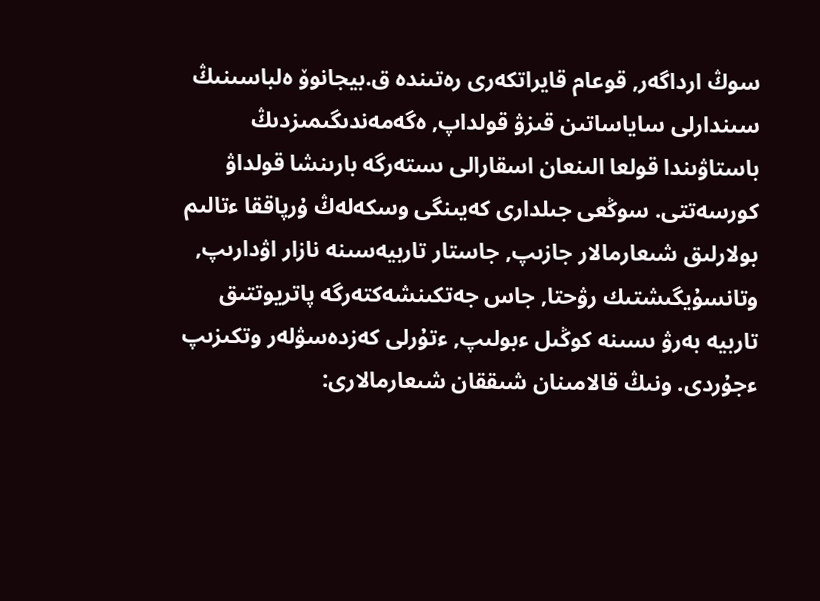سوڭ ارداگەر, قوعام قايراتكەرى رەتىندە ق.بيجانوۆ ەلباسىنىڭ سىندارلى ساياساتىن قىزۋ قولداپ, ەگەمەندىگىمىزدىڭ باستاۋىندا قولعا الىنعان اسقارالى ىستەرگە بارىنشا قولداۋ كورسەتتى. سوڭعى جىلدارى كەيىنگى وسكەلەڭ ۇرپاققا ءتالىم بولارلىق شىعارمالار جازىپ, جاستار تاربيەسىنە نازار اۋدارىپ, وتانسۇيگىشتىك رۋحتا, جاس جەتكىنشەكتەرگە پاتريوتتىق تاربيە بەرۋ ىسىنە كوڭىل ءبولىپ, ءتۇرلى كەزدەسۋلەر وتكىزىپ ءجۇردى. ونىڭ قالامىنان شىققان شىعارمالارى: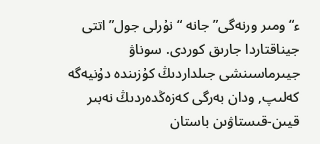ء“ومىر ورنەگى” جانە “نۇرلى جول” اتتى جيناقتاردا جارىق كوردى. سوناۋ جيىرماسىنشى جىلداردىڭ كۇزىندە دۇنيەگە كەلىپ, ودان بەرگى كەزەڭدەردىڭ نەبىر قيىن-قىستاۋىن باستان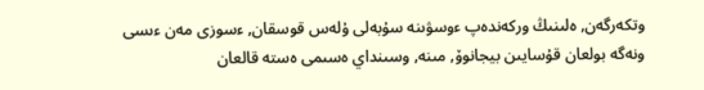وتكەرگەن, ەلىنىڭ وركەندەپ ءوسۋىنە سۇبەلى ۇلەس قوسقان, ءسوزى مەن ءىسى ونەگە بولعان قۇسايىن بيجانوۆ, مىنە, وسىنداي ەسىمى ەستە قالعان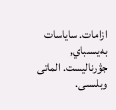ازامات. ساياسات بەيىسباي, جۋرناليست. الماتى وبلىسى.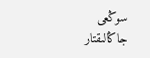سوڭعى جاڭالىقتار